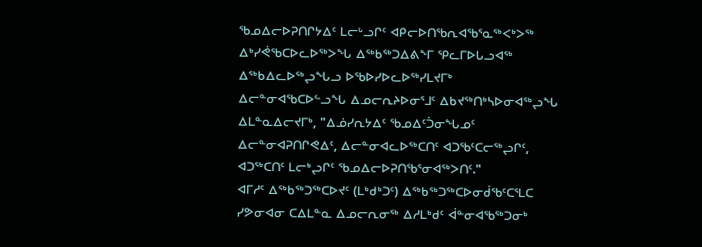ᖃᓄᐃᓕᐅᕈᑎᒋᔭᐃᑦ ᒪᓕᒡᓗᒋᑦ ᐊᑭᓕᐅᑎᖃᕆᐊᖃᕐᓇᖅᐸᒃᐳᖅ
ᐃᒃᓯᕚᖃᑕᐅᓚᐅᖅᐳᖓ ᐃᖅᑲᖅᑐᐃᕕᖕᒥ ᕿᓚᒥᐅᒐᓗᐊᖅ ᐃᖅᑲᐃᓚᐅᖅᖢᖓᓗ ᐅᖃᐅᓯᐅᓚᐅᖅᓯᒪᔪᒥᒃ ᐃᓕᓐᓂᐊᖃᑕᐅᓪᓗᖓ ᐃᓄᓕᕆᔨᐅᓂᕐᒧᑦ ᐃᑲᔪᖅᑎᒃᓴᐅᓂᐊᖅᖢᖓ ᐃᒪᓐᓇᐃᓕᔪᒥᒃ, "ᐃᓅᓯᕆᔭᐃᑦ ᖃᓄᐃᑦᑑᓂᖓᓄᑦ ᐃᓕᓐᓂᐊᕈᑎᒋᕙᐃᑦ, ᐃᓕᓐᓂᐊᓚᐅᖅᑕᑎᑦ ᐊᑐᖃᑦᑕᓕᖅᖢᒋᑦ, ᐊᑐᖅᑕᑎᑦ ᒪᓕᒃᖢᒋᑦ ᖃᓄᐃᓕᐅᕈᑎᖃᕐᓂᐊᖅᐳᑎᑦ."
ᐊᒥᓱᑦ ᐃᖅᑲᖅᑐᖅᑕᐅᔪᑦ (ᒪᒃᑯᒃᑐᑦ) ᐃᖅᑲᖅᑐᖅᑕᐅᓂᑰᖃᑦᑕᕐᒪᑕ ᓯᕗᓂᐊᓂ ᑕᐃᒪᓐᓇ ᐃᓄᓕᕆᓂᖅ ᐃᓱᒪᒃᑯᑦ ᐋᓐᓂᐊᖃᖅᑐᓂᒃ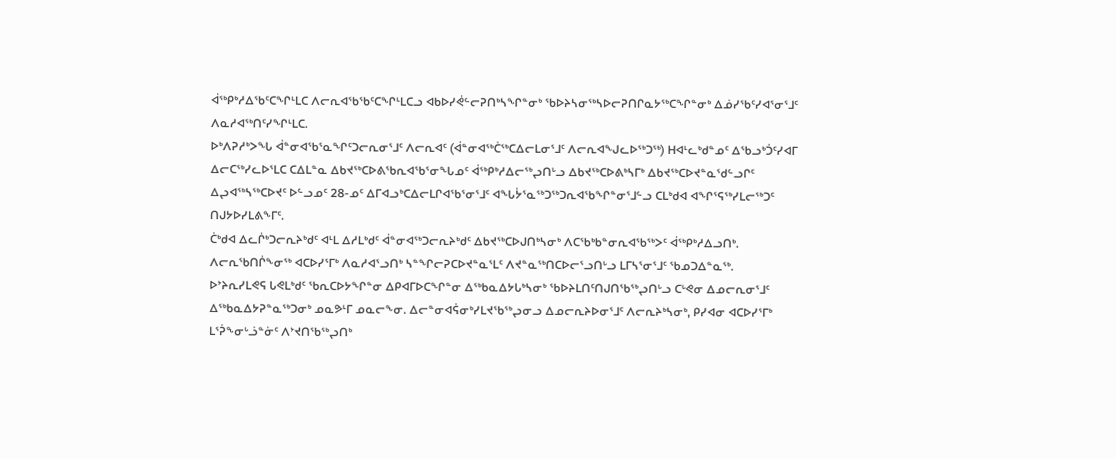ᐋᖅᑭᒃᓱᐃᖃᑦᑕᖏᒻᒪᑕ ᐱᓕᕆᐊᖃᖃᑦᑕᖏᒻᒪᑕᓗ ᐊᑲᐅᓯᕚᓪᓕᕈᑎᒃᓴᖏᓐᓂᒃ ᖃᐅᔨᓴᓂᖅᓴᐅᓕᕈᑎᒋᓇᔭᖅᑕᖏᓐᓂᒃ ᐃᓅᓯᖃᑦᓯᐊᕐᓂᕐᒧᑦ ᐱᓇᓱᐊᖅᑎᑦᓯᖏᒻᒪᑕ.
ᐅᒃᐱᕈᓱᒃᐳᖓ ᐋᓐᓂᐊᖃᕐᓇᖏᑦᑐᓕᕆᓂᕐᒧᑦ ᐱᓕᕆᐊᑦ (ᐋᓐᓂᐊᖅᑖᖅᑕᐃᓕᒪᓂᕐᒧᑦ ᐱᓕᕆᐊᖑᓚᐅᖅᑐᖅ) ᕼᐊᒻᓚᒃᑯᓐᓄᑦ ᐃᖃᓗᒃᑑᑦᓯᐊᒥ ᐃᓕᑕᖅᓯᓚᐅᕐᒪᑕ ᑕᐃᒪᓐᓇ ᐃᑲᔪᖅᑕᐅᕕᖃᕆᐊᖃᕐᓂᖓᓄᑦ ᐋᖅᑭᒃᓱᐃᓕᖅᖢᑎᒡᓗ ᐃᑲᔪᖅᑕᐅᕕᒃᓴᒥᒃ ᐃᑲᔪᖅᑕᐅᔪᓐᓇᖁᓪᓗᒋᑦ ᐃᖢᐊᖅᓴᖅᑕᐅᔪᑦ ᐅᓪᓗᓄᑦ 28-ᓄᑦ ᐃᒥᐊᓗᒃᑕᐃᓕᒪᒋᐊᖃᕐᓂᕐᒧᑦ ᐊᖓᔮᕐᓇᖅᑐᖅᑐᕆᐊᖃᖏᓐᓂᕐᒧᓪᓗ ᑕᒪᒃᑯᐊ ᐊᖏᕐᕋᖅᓯᒪᓕᖅᑐᑦ ᑎᒍᔭᐅᓯᒪᕕᖕᒥᑦ.
ᑖᒃᑯᐊ ᐃᓚᒌᒃᑐᓕᕆᔨᒃᑯᑦ ᐊᒻᒪ ᐃᓱᒪᒃᑯᑦ ᐋᓐᓂᐊᖅᑐᓕᕆᔨᒃᑯᑦ ᐃᑲᔪᖅᑕᐅᒍᑎᒃᓴᓂᒃ ᐱᑕᖃᒃᑲᓐᓂᕆᐊᖃᖅᐳᑦ ᐋᖅᑭᒃᓱᐃᓗᑎᒃ.
ᐱᓕᕆᖃᑎᒌᖕᓂᖅ ᐊᑕᐅᓯᕐᒥᒃ ᐱᓇᓱᐊᕐᓗᑎᒃ ᓴᓐᖏᓕᕈᑕᐅᔪᓐᓇᕐᒪᑦ ᐱᔪᓐᓇᖅᑎᑕᐅᓕᕐᓗᑎᒡᓗ ᒪᒥᓴᕐᓂᕐᒧᑦ ᖃᓄᑐᐃᓐᓇᖅ.
ᐅᔾᔨᕆᓯᒪᕙᕋ ᒐᕙᒪᒃᑯᑦ ᖃᕆᑕᐅᔭᖏᓐᓂ ᐃᑭᐊᒥᐅᑕᖏᓐᓂ ᐃᖅᑲᓇᐃᔭᒐᒃᓴᓂᒃ ᖃᐅᔨᒪᑎᑦᑎᒍᑎᖃᖅᖢᑎᒡᓗ ᑕᒡᕙᓂ ᐃᓄᓕᕆᓂᕐᒧᑦ ᐃᖅᑲᓇᐃᔭᕈᓐᓇᖅᑐᓂᒃ ᓄᓇᕗᒻᒥ ᓄᓇᓕᖕᓂ. ᐃᓕᓐᓂᐊᕌᓂᒃᓯᒪᔪᖃᖅᖢᓂᓗ ᐃᓄᓕᕆᔨᐅᓂᕐᒧᑦ ᐱᓕᕆᔨᒃᓴᓂᒃ, ᑭᓯᐊᓂ ᐊᑕᐅᓯᕐᒥᒃ ᒪᕐᕉᖕᓂᒡᓘᓐᓃᑦ ᐱᔾᔪᑎᖃᖅᖢᑎᒃ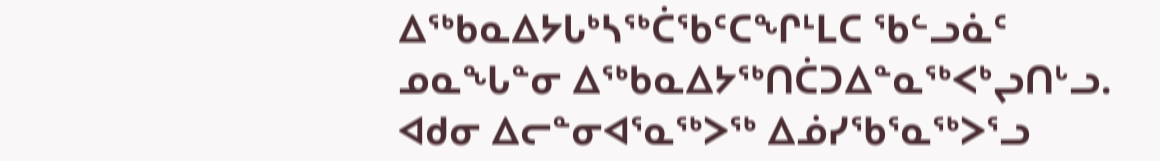ᐃᖅᑲᓇᐃᔭᒐᒃᓴᖅᑖᖃᑦᑕᖏᒻᒪᑕ ᖃᓪᓗᓈᑦ ᓄᓇᖓᓐᓂ ᐃᖅᑲᓇᐃᔭᖅᑎᑖᑐᐃᓐᓇᖅᐸᒃᖢᑎᒡᓗ.
ᐊᑯᓂ ᐃᓕᓐᓂᐊᕐᓇᖅᐳᖅ ᐃᓅᓯᖃᕐᓇᖅᐳᕐᓗ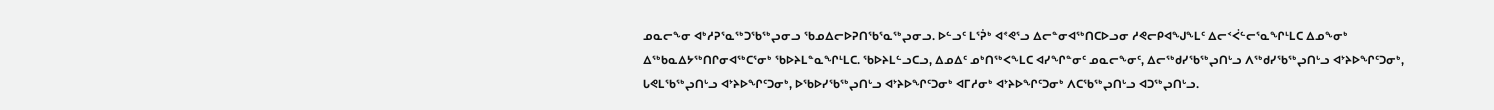ᓄᓇᓕᖕᓂ ᐊᒃᓱᕈᕐᓇᖅᑐᖃᖅᖢᓂᓗ ᖃᓄᐃᓕᐅᕈᑎᖃᕐᓇᖅᖢᓂᓗ. ᐅᓪᓗᑦ ᒪᕐᕉᒃ ᐊᕝᕙᕐᓗ ᐃᓕᓐᓂᐊᖅᑎᑕᐅᓗᓂ ᓱᕙᓕᑭᐊᖑᖕᒪᑦ ᐃᓕᑉᐹᓪᓕᕐᓇᖏᒻᒪᑕ ᐃᓄᖕᓂᒃ ᐃᖅᑲᓇᐃᔭᖅᑎᒋᓂᐊᖅᑕᕐᓂᒃ ᖃᐅᔨᒪᓐᓇᖏᒻᒪᑕ. ᖃᐅᔨᒪᓪᓗᑕᓗ, ᐃᓄᐃᑦ ᓄᒃᑎᖅᐸᖕᒪᑕ ᐊᓯᖏᓐᓂᑦ ᓄᓇᓕᖕᓂᑦ, ᐃᓕᖅᑯᓯᖃᖅᖢᑎᒡᓗ ᐱᖅᑯᓯᖃᖅᖢᑎᒡᓗ ᐊᔾᔨᐅᖏᑦᑐᓂᒃ, ᒐᕙᒪᖃᖅᖢᑎᒡᓗ ᐊᔾᔨᐅᖏᑦᑐᓂᒃ, ᐅᖃᐅᓯᖃᖅᖢᑎᒡᓗ ᐊᔾᔨᐅᖏᑦᑐᓂᒃ ᐊᒥᓱᓂᒃ ᐊᔾᔨᐅᖏᑦᑐᓂᒃ ᐱᑕᖃᖅᖢᑎᒡᓗ ᐊᑐᖅᖢᑎᒡᓗ.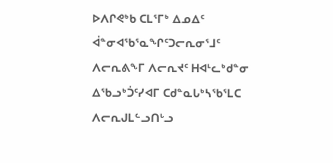ᐅᐱᒋᕙᒃᑲ ᑕᒪᕐᒥᒃ ᐃᓄᐃᑦ ᐋᓐᓂᐊᖃᕐᓇᖏᑦᑐᓕᕆᓂᕐᒧᑦ ᐱᓕᕆᕕᖕᒥ ᐱᓕᕆᔪᑦ ᕼᐊᒻᓚᒃᑯᓐᓂ ᐃᖃᓗᒃᑑᑦᓯᐊᒥ ᑕᑯᓐᓇᒐᒃᓴᖃᕐᒪᑕ ᐱᓕᕆᒍᒪᓪᓗᑎᒡᓗ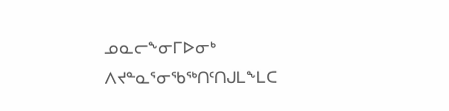ᓄᓇᓕᖕᓂᒥᐅᓂᒃ ᐱᔪᓐᓇᕐᓂᖃᖅᑎᑦᑎᒍᒪᖕᒪᑕ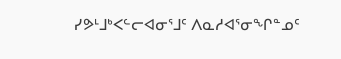ᓯᕗᒻᒧᒃᐸᓪᓕᐊᓂᕐᒧᑦ ᐱᓇᓱᐊᕐᓂᖏᓐᓄᑦ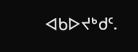ᐊᑲᐅᔪᒃᑯᑦ.